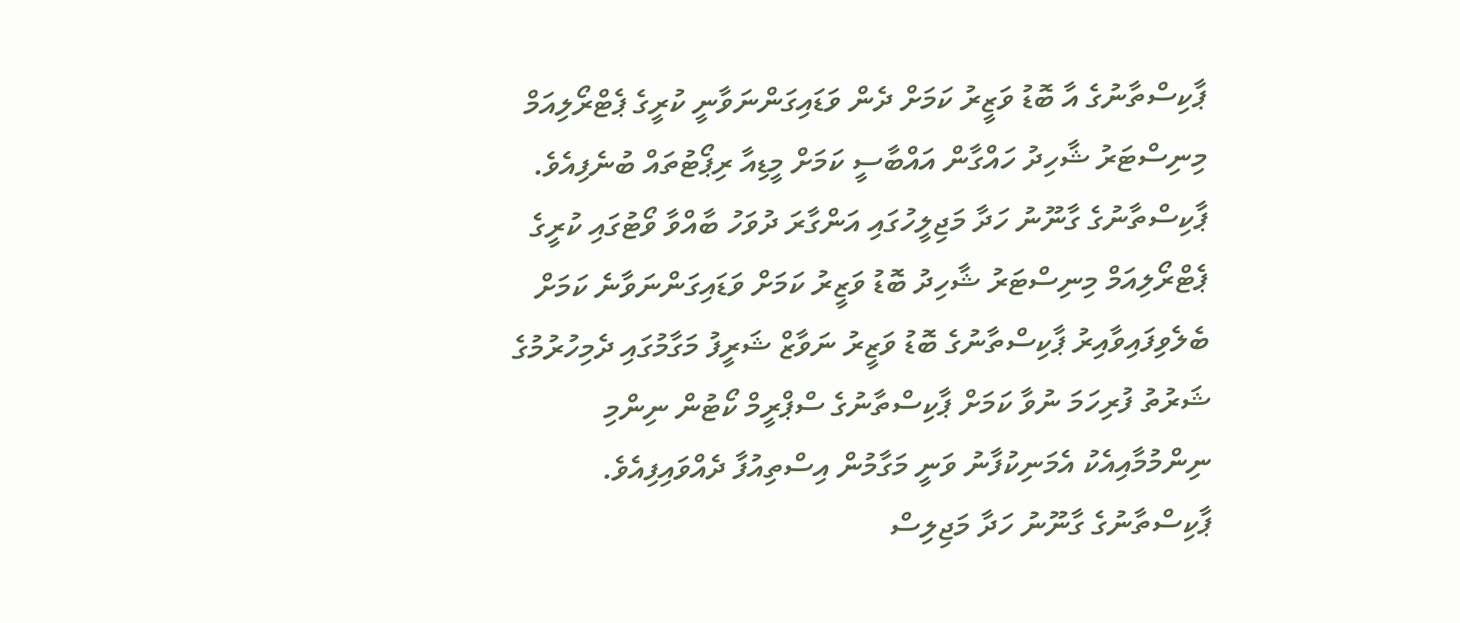ޕާކިސްތާނުގެ އާ ބޮޑު ވަޒީރު ކަމަށް ދެން ވަޑައިގަންނަވާނީ ކުރީގެ ޕެޓްރޯލިއަމް މިނިސްޓަރު ޝާހިދު ހައްގާން އައްބާސީ ކަމަށް މީޑިއާ ރިޕޯޓުތައް ބުނެފިއެވެ.
ޕާކިސްތާނުގެ ގާނޫނު ހަދާ މަޖިލީހުގައި އަންގާރަ ދުވަހު ބާއްވާ ވޯޓުގައި ކުރީގެ ޕެޓްރޯލިއަމް މިނިސްޓަރު ޝާހިދު ބޮޑު ވަޒީރު ކަމަށް ވަޑައިގަންނަވާނެ ކަމަށް ބެލެވިފައިވާއިރު ޕާކިސްތާނުގެ ބޮޑު ވަޒީރު ނަވާޒް ޝަރީފު މަގާމުގައި ދެމިހުރުމުގެ ޝަރުތު ފުރިހަމަ ނުވާ ކަމަށް ޕާކިސްތާނުގެ ސްޕްރީމް ކޯޓުން ނިންމި ނިންމުމާއިއެކު އެމަނިކުފާނު ވަނީ މަގާމުން އިސްތިއުފާ ދެއްވައިފިއެވެ.
ޕާކިސްތާނުގެ ގާނޫނު ހަދާ މަޖިލިސް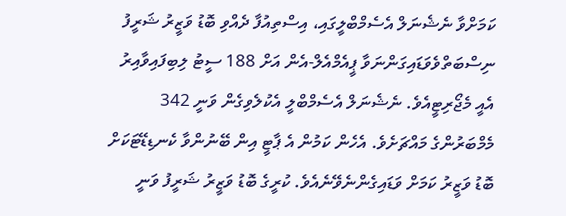ކަމަށްވާ ނެޝެނަލް އެސެމްބްލީގައި، އިސްތިއުފާ ދެއްވި ބޮޑު ވަޒީރު ޝަރީފު ނިސްބަތްވެވަޑައިގަންނަވާ ޕީއެމްއެލް-އެން އަށް 188 ސީޓު ލިބިފައިވާއިރު އެއީ މެޖޯރިޓީއެވެ. ނެޝެނަލް އެސެމްބްލީ އެކުލެވިގެން ވަނީ 342 މެމްބަރުންގެ މައްޗަށެވެ. އެހެން ކަމުން އެ ޕާޓީ އިން ބޭނުންވާ ކެނޑިޑޭޓަކަށް ބޮޑު ވަޒީރު ކަމަށް ވަޑައިގެންނެވޭނެއެވެ. ކުރީގެ ބޮޑު ވަޒީރު ޝަރީފު ވަނީ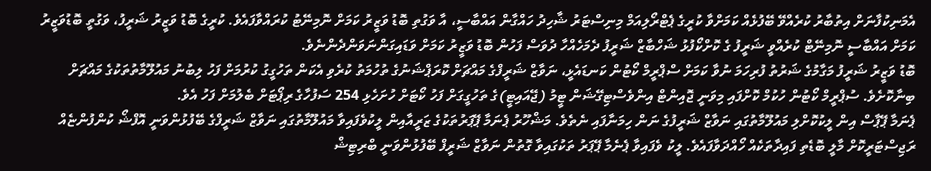އެމަނިކުފާނަށް އިތުބާރު ކުރެއްވޭ ބޭފުޅެއް ކަމަށްވާ ކުރީގެ ޕެޓްރޯލިއަމް މިނިސްޓަރު ޝާހިދު ހައްގާން އައްބާސީ، އާ ވަގުތި ބޮޑު ވަޒީރު ކަމަށް ނޮމިނޭޓު ކުރައްވާފައެވެ. ކުރީގެ ބޮޑު ވަޒީރު ޝަރީފު، ވަގުތީ ބޮޑުވަޒީރު ކަމަށް އައްބާސީ ނޮމިނޭޓް ކުރެއްވީ ޝަރީފު ގެ ކޮށްކޯފުޅު ޝަހްބާޒް ޝަރީފު ދެމަހެއްހާ ދުވަސް ފަހުން ބޮޑު ވަޒީރު ކަމަށް ވަޑައިގަންނަވަންދެންނެވެ.
ބޮޑު ވަޒީރު ޝަރީފު މަގާމުގެ ޝަރުތު ފުރިހަމަ ނުވާ ކަމަށް ސްޕްރީމް ކޯޓުން ކަނޑައެޅީ، ނަވާޒް ޝަރީފްގެ މައްޗަށް ކޮރަޕްޝަނުގެ ތުހުމަތު ކުރެވި އެކަން ތަހުގީގު ކުރުމަށް ފަހު ލިބުނު މައުލޫމާތުތަކުގެ މައްޗަށް ބިނާކޮށެވެ. ސުޕްރީމް ކޯޓުން ހުކުމް ކޮށްފައި މިވަނީ ޖޮއިންޓް އިންވެސްޓިގޭޝަން ޓީމު (ޖޭއައިޓީ)ގެ ތަހުގީގަށް ފަހު ކޯޓަށް ހުށަހެޅި 254 ސަފުހާގެ ރިޕޯޓަށް ބެލުމަށް ފަހު އެވެ.
ޕެނަމާ ޕޭޕާސް އިން ލީކުކޮށްލި މައުލޫމާތުގައި ނަވާޒް ޝަރީފުގެ ނަން ހިމަނާފައި ނެތެވެ. މަޝްހޫރު ޕެނަމާ ޕޭޕަރުތަކުގެ ޒަރީއާއިން ލީކުވެފައިވާ މައުލޫމާތުގައި ނަވާޒް ޝަރީފްގެ ބޭފުޅުންވަނީ އޮފްޝޯ ކުންފުންޏެއް ރަޖިސްޓަރީކޮށް މާލީ ބޮޑެތި ފައިދާތަކެއް ހޯއްދަވާފައެވެ. ލީކު ވެފައިވާ ޕެނެމާ ޕޭޕަރު ތަކުގައިވާ ގޮތުން ނަވާޒް ޝަރީފް ބޭފުޅުންވަނީ ބްރިޓިޝް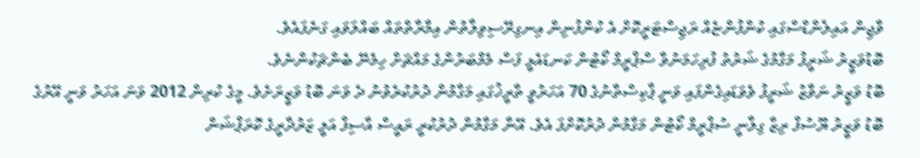ވާޖިން އައިލެންޑްސްގައި ކުންފުންޏެއް ރަޖިސްޓަރީކޮށް އެ ކުންފުނިން އިނގިރޭސިވިލާތުން އިމާރާތްތައް ބައްލަވައި ގަނެފައެވެ.
ބޮޑުވަޒީރު ޝަރީފު މަގާމުގެ ޝަރުތު ފުރިހަމަނުވާ ސްޕްރީމް ކޯޓުން ކަނޑައެޅީ ފަސް މެމްބަރުންގެ މައްޗަށް ހިމެނޭ ބެންޗަކުންނެވެ.
ބޮޑު ވަޒީރު ނަވާޒު ޝަރީފު ވެވަޑައިގެންފައި ވަނީ ޕާކިސްތާނުގެ 70 އަހަރުވީ ތާރީޚުގައި މަގާމުން ދުރުކުރެވުނު ދެ ވަނަ ބޮޑު ވަޒީރަށެވެ. މީގެ ކުރިން 2012 ވަނަ އަހަރު ވަނީ އޭރުގެ ބޮޑު ވަޒީރު ޔޫސުފް ރިޒާ ގިލާނީ ސުޕްރީމް ކޯޓުން މަގާމުން ދުރުކޮށްފަ އެވެ. އޭނާ މަގާމުން ދުރުކުރީ ރައީސް އާސިފް އަލީ ޒަރުދާރީގެ ކޮރަޕްޝަން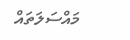މައްސަލަތައް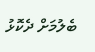ބެލުމަށް ދެކޮޅު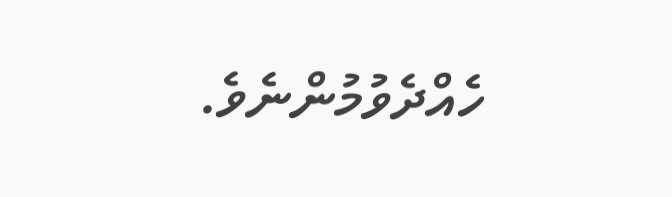ހެއްދެވުމުންނެވެ.